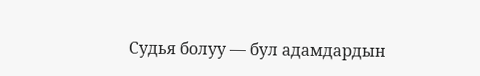Судья болуу — бул адамдардын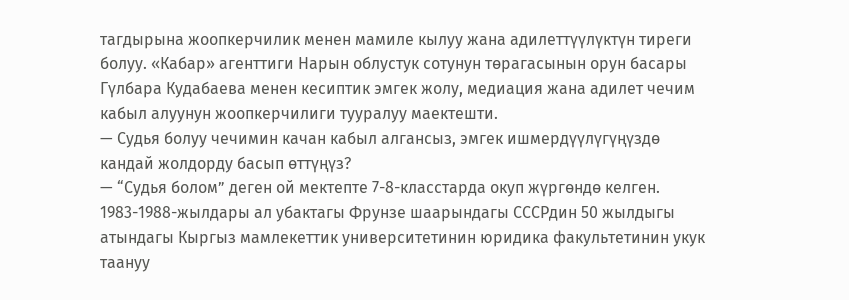тагдырына жоопкерчилик менен мамиле кылуу жана адилеттүүлүктүн тиреги болуу. «Кабар» агенттиги Нарын облустук сотунун төрагасынын орун басары Гүлбара Кудабаева менен кесиптик эмгек жолу, медиация жана адилет чечим кабыл алуунун жоопкерчилиги тууралуу маектешти.
— Судья болуу чечимин качан кабыл алгансыз, эмгек ишмердүүлүгүңүздө кандай жолдорду басып өттүңүз?
— “Судья болом” деген ой мектепте 7-8-класстарда окуп жүргөндө келген. 1983-1988-жылдары ал убактагы Фрунзе шаарындагы СССРдин 50 жылдыгы атындагы Кыргыз мамлекеттик университетинин юридика факультетинин укук таануу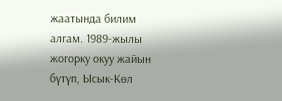жаатында билим алгам. 1989-жылы жогорку окуу жайын бүтүп, Ысык-Көл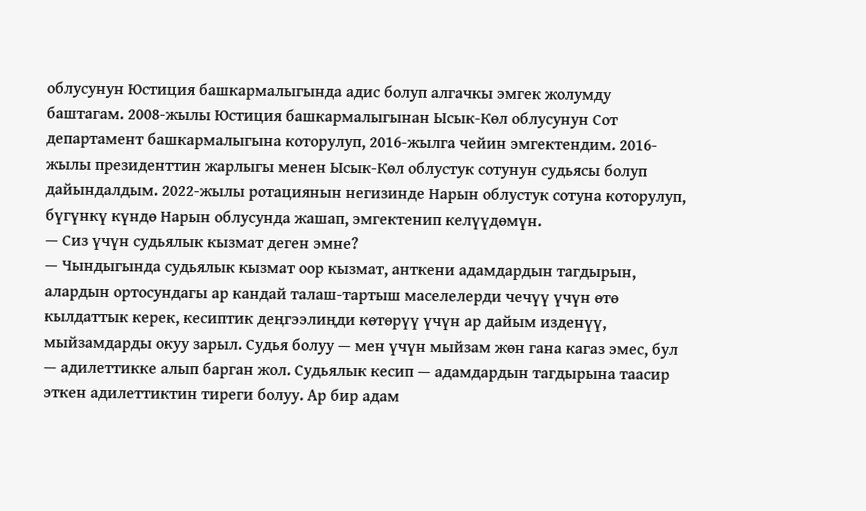облусунун Юстиция башкармалыгында адис болуп алгачкы эмгек жолумду баштагам. 2008-жылы Юстиция башкармалыгынан Ысык-Көл облусунун Сот департамент башкармалыгына которулуп, 2016-жылга чейин эмгектендим. 2016-жылы президенттин жарлыгы менен Ысык-Көл облустук сотунун судьясы болуп дайындалдым. 2022-жылы ротациянын негизинде Нарын облустук сотуна которулуп, бүгүнкү күндө Нарын облусунда жашап, эмгектенип келүүдөмүн.
— Сиз үчүн судьялык кызмат деген эмне?
— Чындыгында судьялык кызмат оор кызмат, анткени адамдардын тагдырын, алардын ортосундагы ар кандай талаш-тартыш маселелерди чечүү үчүн өтө кылдаттык керек, кесиптик деңгээлиңди көтөрүү үчүн ар дайым изденүү, мыйзамдарды окуу зарыл. Судья болуу — мен үчүн мыйзам жөн гана кагаз эмес, бул — адилеттикке алып барган жол. Судьялык кесип — адамдардын тагдырына таасир эткен адилеттиктин тиреги болуу. Ар бир адам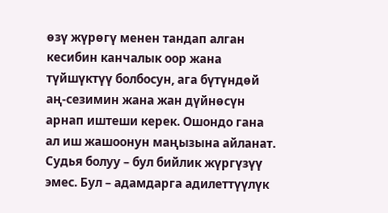өзү жүрөгү менен тандап алган кесибин канчалык оор жана түйшүктүү болбосун, ага бүтүндөй аң-сезимин жана жан дүйнөсүн арнап иштеши керек. Ошондо гана ал иш жашоонун маңызына айланат.
Судья болуу – бул бийлик жүргүзүү эмес. Бул – адамдарга адилеттүүлүк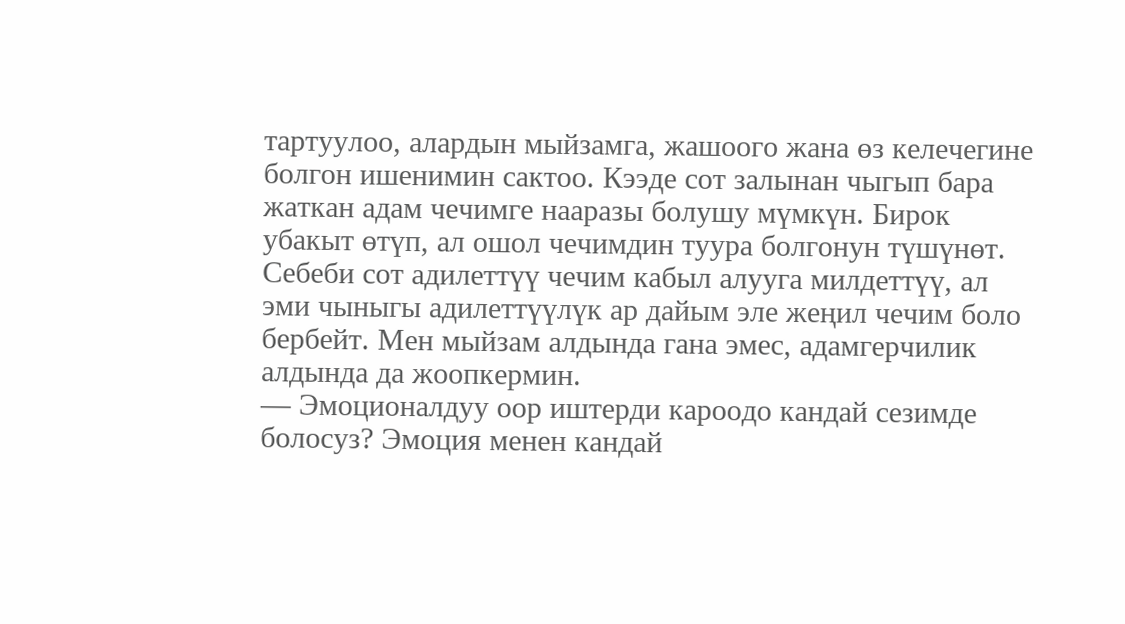тартуулоо, алардын мыйзамга, жашоого жана өз келечегине болгон ишенимин сактоо. Кээде сот залынан чыгып бара жаткан адам чечимге нааразы болушу мүмкүн. Бирок убакыт өтүп, ал ошол чечимдин туура болгонун түшүнөт. Себеби сот адилеттүү чечим кабыл алууга милдеттүү, ал эми чыныгы адилеттүүлүк ар дайым эле жеңил чечим боло бербейт. Мен мыйзам алдында гана эмес, адамгерчилик алдында да жоопкермин.
— Эмоционалдуу оор иштерди кароодо кандай сезимде болосуз? Эмоция менен кандай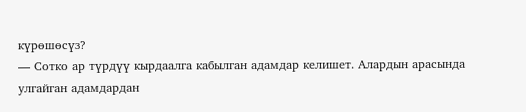күрөшөсүз?
— Сотко ар түрдүү кырдаалга кабылган адамдар келишет. Алардын арасында улгайган адамдардан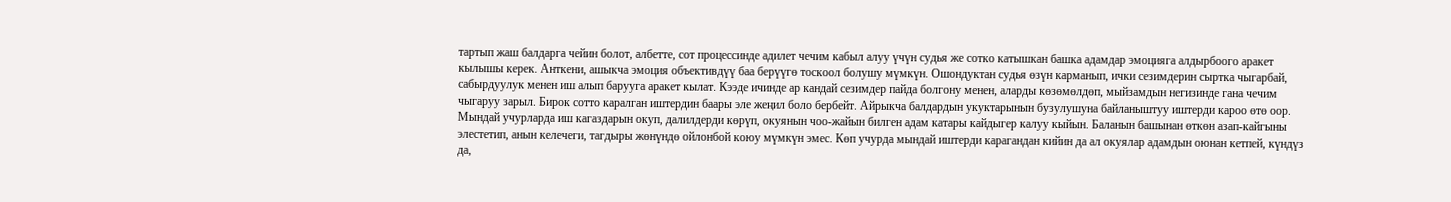тартып жаш балдарга чейин болот, албетте, сот процессинде адилет чечим кабыл алуу үчүн судья же сотко катышкан башка адамдар эмоцияга алдырбоого аракет кылышы керек. Анткени, ашыкча эмоция объективдүү баа берүүгө тоскоол болушу мүмкүн. Ошондуктан судья өзүн карманып, ички сезимдерин сыртка чыгарбай, сабырдуулук менен иш алып барууга аракет кылат. Кээде ичинде ар кандай сезимдер пайда болгону менен, аларды көзөмөлдөп, мыйзамдын негизинде гана чечим чыгаруу зарыл. Бирок сотто каралган иштердин баары эле жеңил боло бербейт. Айрыкча балдардын укуктарынын бузулушуна байланыштуу иштерди кароо өтө оор. Мындай учурларда иш кагаздарын окуп, далилдерди көрүп, окуянын чоо-жайын билген адам катары кайдыгер калуу кыйын. Баланын башынан өткөн азап-кайгыны элестетип, анын келечеги, тагдыры жөнүндө ойлонбой коюу мүмкүн эмес. Көп учурда мындай иштерди карагандан кийин да ал окуялар адамдын оюнан кетпей, күндүз да,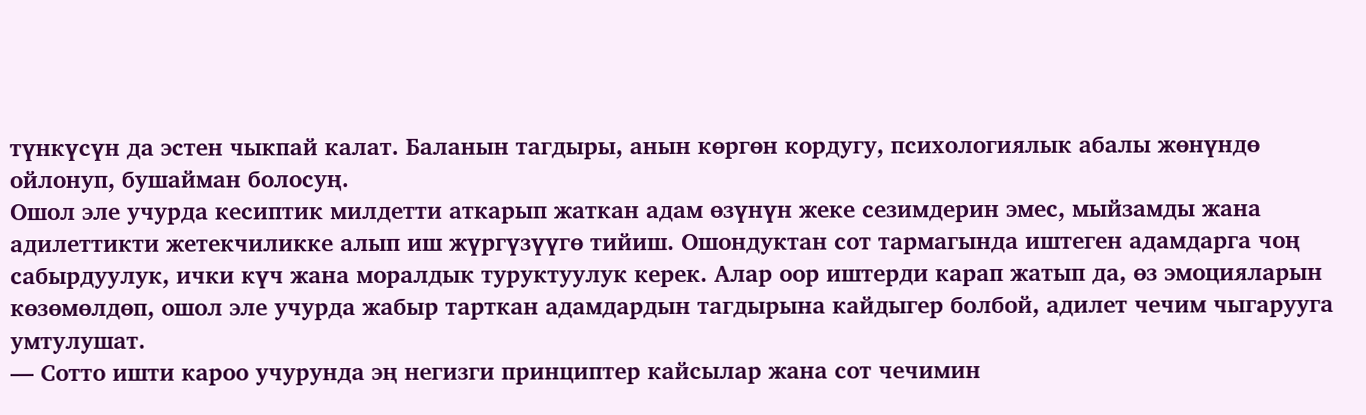түнкүсүн да эстен чыкпай калат. Баланын тагдыры, анын көргөн кордугу, психологиялык абалы жөнүндө ойлонуп, бушайман болосуң.
Ошол эле учурда кесиптик милдетти аткарып жаткан адам өзүнүн жеке сезимдерин эмес, мыйзамды жана адилеттикти жетекчиликке алып иш жүргүзүүгө тийиш. Ошондуктан сот тармагында иштеген адамдарга чоң сабырдуулук, ички күч жана моралдык туруктуулук керек. Алар оор иштерди карап жатып да, өз эмоцияларын көзөмөлдөп, ошол эле учурда жабыр тарткан адамдардын тагдырына кайдыгер болбой, адилет чечим чыгарууга умтулушат.
— Сотто ишти кароо учурунда эң негизги принциптер кайсылар жана сот чечимин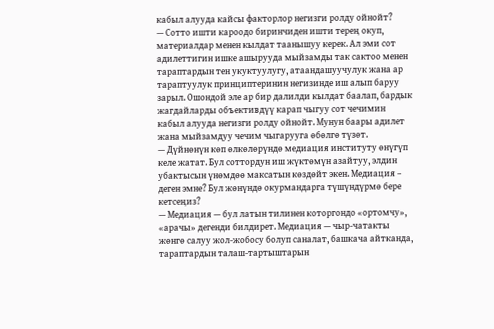кабыл алууда кайсы факторлор негизги ролду ойнойт?
— Сотто ишти кароодо биринчиден ишти терең окуп, материалдар менен кылдат таанышуу керек. Ал эми сот адилеттигин ишке ашырууда мыйзамды так сактоо менен тараптардын тен укуктуулугу, атаандашуучулук жана ар тараптуулук принциптеринин негизинде иш алып баруу зарыл. Ошондой эле ар бир далилди кылдат баалап, бардык жагдайларды объективдүү карап чыгуу сот чечимин кабыл алууда негизги ролду ойнойт. Мунун баары адилет жана мыйзамдуу чечим чыгарууга өбөлгө түзөт.
— Дүйнөнүн көп өлкөлөрүндө медиация институту өнүгүп келе жатат. Бул соттордун иш жүктөмүн азайтуу, элдин убактысын үнөмдөө максатын көздөйт экен. Медиация – деген эмне? Бул жөнүндө окурмандарга түшүндүрмө бере кетсеңиз?
— Медиация — бул латын тилинен которгондо «ортомчу», «арачы» дегенди билдирет. Медиация — чыр-чатакты жөнгө салуу жол-жобосу болуп саналат, башкача айтканда, тараптардын талаш-тартыштарын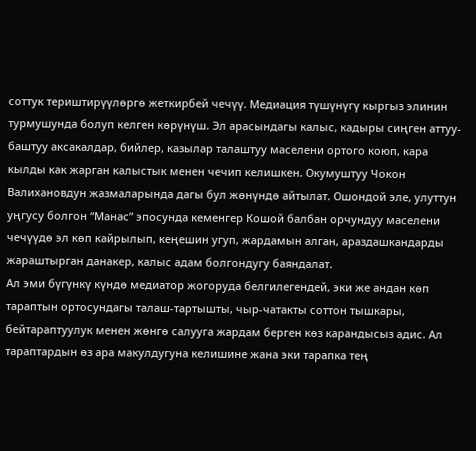соттук териштирүүлөргө жеткирбей чечүү. Медиация түшүнүгү кыргыз элинин турмушунда болуп келген көрүнүш. Эл арасындагы калыс, кадыры сиңген аттуу-баштуу аксакалдар, бийлер, казылар талаштуу маселени ортого коюп, кара кылды как жарган калыстык менен чечип келишкен. Окумуштуу Чокон Валихановдун жазмаларында дагы бул жөнүндө айтылат. Ошондой эле, улуттун уңгусу болгон “Манас” эпосунда кеменгер Кошой балбан орчундуу маселени чечүүдө эл көп кайрылып, кеңешин угуп, жардамын алган, араздашкандарды жараштырган данакер, калыс адам болгондугу баяндалат.
Ал эми бүгүнкү күндө медиатор жогоруда белгилегендей, эки же андан көп тараптын ортосундагы талаш-тартышты, чыр-чатакты соттон тышкары, бейтараптуулук менен жөнгө салууга жардам берген көз карандысыз адис. Ал тараптардын өз ара макулдугуна келишине жана эки тарапка тең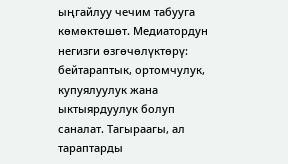ыңгайлуу чечим табууга көмөктөшөт. Медиатордун негизги өзгөчөлүктөрү: бейтараптык, ортомчулук, купуялуулук жана ыктыярдуулук болуп саналат. Тагыраагы, ал тараптарды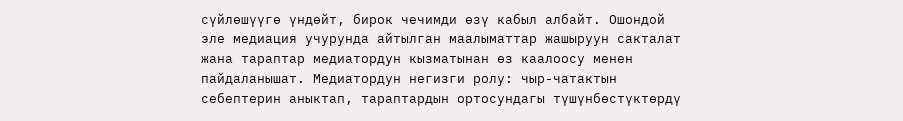сүйлөшүүгө үндөйт, бирок чечимди өзү кабыл албайт. Ошондой эле медиация учурунда айтылган маалыматтар жашыруун сакталат жана тараптар медиатордун кызматынан өз каалоосу менен пайдаланышат. Медиатордун негизги ролу: чыр-чатактын себептерин аныктап, тараптардын ортосундагы түшүнбөстүктөрдү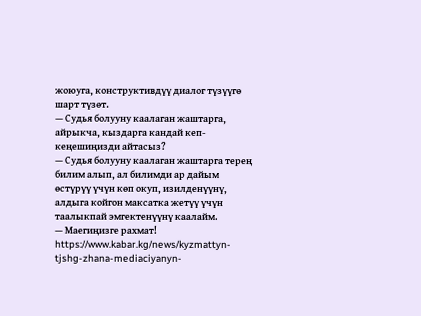жоюуга, конструктивдүү диалог түзүүгө шарт түзөт.
— Судья болууну каалаган жаштарга, айрыкча, кыздарга кандай кеп-кеңешиңизди айтасыз?
— Судья болууну каалаган жаштарга терең билим алып, ал билимди ар дайым өстүрүү үчүн көп окуп, изилденүүнү, алдыга койгон максатка жетүү үчүн таалыкпай эмгектенүүнү каалайм.
— Маегиңизге рахмат!
https://www.kabar.kg/news/kyzmattyn-tjshg-zhana-mediaciyanyn-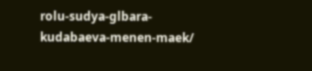rolu-sudya-glbara-kudabaeva-menen-maek/